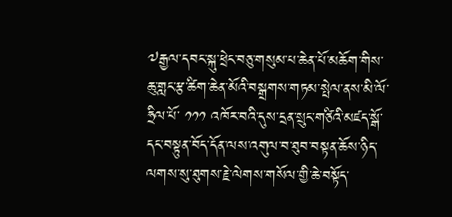༧རྒྱལ་དབང་སྐུ་ཕྲེང་བཅུ་གསུམ་པ་ཆེན་པོ་མཆོག་གིས་ཆུ་གླང་རྩ་ཚིག་ཆེན་མོའི་བསྒྲགས་གཏམ་སྤེལ་ནས་མི་ལོ་ཧྲིལ་པོ་ ༡༡༡ འཁོར་བའི་དུས་དྲན་སྲུང་གཙིའི་མཛད་སྒོ་དང་བསྟུན་བོད་དོན་ལས་འགུལ་བ་ཐུབ་བསྟན་ཆོས་ཉིད་ལགས་སུ་ཐུགས་རྗེ་ལེགས་གསོལ་གྱི་ཆེ་བསྟོད་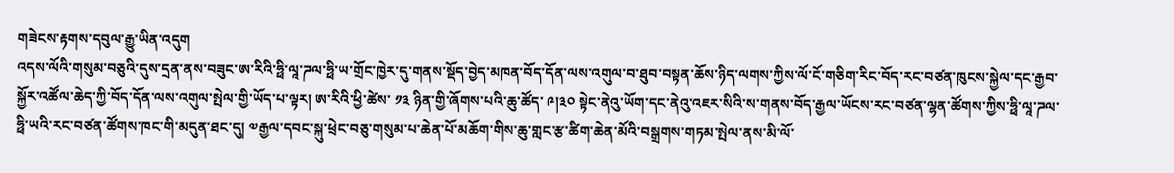གཟེངས་རྟགས་དབུལ་རྒྱུ་ཡིན་འདུག
འདས་ལོའི་གསུམ་བཅུའི་དུས་དྲན་ནས་བཟུང་ཨ་རིའི་ཧྥི་ལཱ་ཌལ་ཧྥི་ཡ་གྲོང་ཁྱེར་དུ་གནས་སྡོད་བྱེད་མཁན་བོད་དོན་ལས་འགུལ་བ་ཐུབ་བསྟན་ཆོས་ཉིད་ལགས་ཀྱིས་ལོ་ངོ་གཅིག་རིང་བོད་རང་བཙན་ཁུངས་སྐྱེལ་དང་རྒྱབ་སྐྱོར་འཚོལ་ཆེད་ཀྱི་བོད་དོན་ལས་འགུལ་སྤེལ་གྱི་ཡོད་པ་ལྟར། ཨ་རིའི་ཕྱི་ཚེས་ ༡༣ ཉིན་གྱི་ཞོགས་པའི་ཆུ་ཚོད་ ༩།༣༠ སྟེང་ནེའུ་ཡོག་དང་ནེའུ་འཇར་སིའི་ས་གནས་བོད་རྒྱལ་ཡོངས་རང་བཙན་ལྷན་ཚོགས་ཀྱིས་ཧྥི་ལཱ་ཌལ་ཧྥི་ཡའི་རང་བཙན་ཚོགས་ཁང་གི་མདུན་ཐང་དུ། ༧རྒྱལ་དབང་སྐུ་ཕྲེང་བཅུ་གསུམ་པ་ཆེན་པོ་མཆོག་གིས་ཆུ་གླང་རྩ་ཚིག་ཆེན་མོའི་བསྒྲགས་གཏམ་སྤེལ་ནས་མི་ལོ་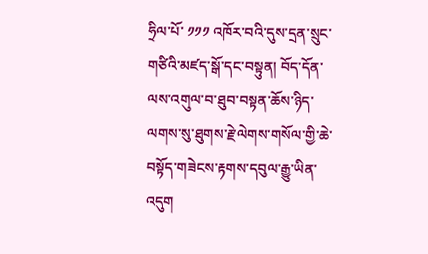ཧྲིལ་པོ་ ༡༡༡ འཁོར་བའི་དུས་དྲན་སྲུང་གཙིའི་མཛད་སྒོ་དང་བསྟུན། བོད་དོན་ལས་འགུལ་བ་ཐུབ་བསྟན་ཆོས་ཉིད་ལགས་སུ་ཐུགས་རྗེ་ལེགས་གསོལ་གྱི་ཆེ་བསྟོད་གཟེངས་རྟགས་དབུལ་རྒྱུ་ཡིན་འདུག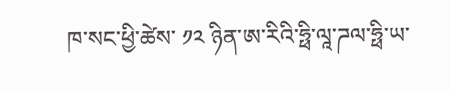ཁ་སང་ཕྱི་ཚེས་ ༡༢ ཉིན་ཨ་རིའི་ཧྥི་ལཱ་ཌལ་ཧྥི་ཡ་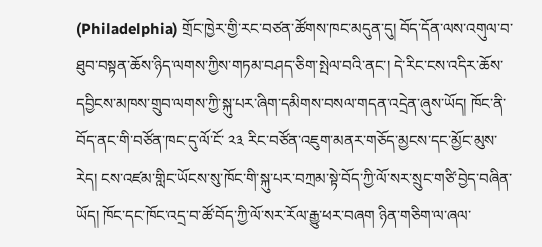(Philadelphia) གྲོང་ཁྱེར་གྱི་རང་བཙན་ཚོགས་ཁང་མདུན་དུ། བོད་དོན་ལས་འགུལ་བ་ཐུབ་བསྟན་ཆོས་ཉིད་ལགས་ཀྱིས་གཏམ་བཤད་ཅིག་སྤེལ་བའི་ནང་། དེ་རིང་ངས་འདིར་ཆོས་དབྱིངས་མཁས་གྲུབ་ལགས་ཀྱི་སྐུ་པར་ཞིག་དམིགས་བསལ་གདན་འདྲེན་ཞུས་ཡོད། ཁོང་ནི་བོད་ནང་གི་བཙོན་ཁང་དུ་ལོ་ངོ་ ༢༣ རིང་བཙོན་འཇུག་མནར་གཅོད་མྱངས་དང་མྱོང་མུས་རེད། ངས་འཛམ་གླིང་ཡོངས་སུ་ཁོང་གི་སྐུ་པར་བཀྲམ་སྟེ་བོད་ཀྱི་ལོ་སར་སྲུང་གཙི་བྱེད་བཞིན་ཡོད། ཁོང་དང་ཁོང་འདྲ་བ་ཚོ་བོད་ཀྱི་ལོ་སར་རོལ་རྒྱུ་ཕར་བཞག ཉིན་གཅིག་ལ་ཞལ་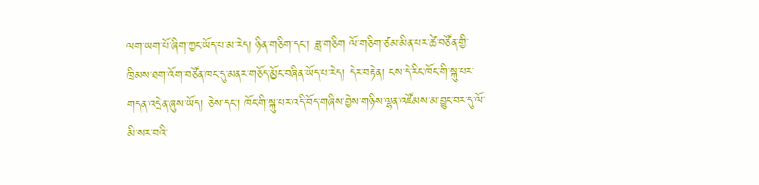ལག་ཡག་པོ་ཞིག་ཀྱང་ཡོད་པ་མ་རེད། ཉིན་གཅིག་དང་། ཟླ་གཅིག ལོ་གཅིག་ཙམ་མིན་པར་ཚེ་བཙོན་གྱི་ཁྲིམས་ཐག་འོག་བཙོན་ཁང་དུ་མནར་གཅོད་མྱོང་བཞིན་ཡོད་པ་རེད། དེར་བརྟེན། ངས་དེ་རིང་ཁོང་གི་སྐུ་པར་གདན་འདྲེན་ཞུས་ཡོད། ཅེས་དང་། ཁོང་གི་སྐུ་པར་འདི་བོད་གཞིས་བྱེས་གཉིས་ལྷན་འཛོམས་མ་བྱུང་བར་དུ་ལོ་མི་སར་བའི་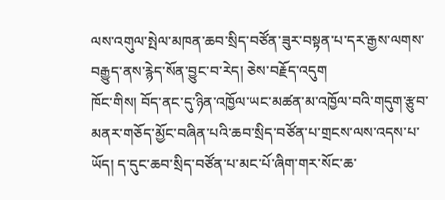ལས་འགུལ་སྤེལ་མཁན་ཆབ་སྲིད་བཙོན་ཟུར་བསྟན་པ་དར་རྒྱས་ལགས་བརྒྱུད་ནས་རྙེད་སོན་བྱུང་བ་རེད། ཅེས་བརྗོད་འདུག
ཁོང་གིས། བོད་ནང་དུ་ཉིན་འཁྱོལ་ཡང་མཚན་མ་འཁྱོལ་བའི་གདུག་རྩུབ་མནར་གཅོད་མྱོང་བཞིན་པའི་ཆབ་སྲིད་བཙོན་པ་གྲངས་ལས་འདས་པ་ཡོད། ད་དུང་ཆབ་སྲིད་བཙོན་པ་མང་པོ་ཞིག་གར་སོང་ཆ་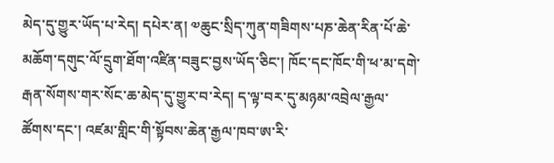མེད་དུ་གྱུར་ཡོད་པ་རེད། དཔེར་ན། ༧ཆུང་སྲིད་ཀུན་གཟིགས་པཎ་ཆེན་རིན་པོ་ཆེ་མཆོག་དགུང་ལོ་དྲུག་ཐོག་འཛིན་བཟུང་བྱས་ཡོད་ཅིང་། ཁོང་དང་ཁོང་གི་ཕ་མ་དགེ་རྒན་སོགས་གར་སོང་ཆ་མེད་དུ་གྱུར་བ་རེད། ད་ལྟ་བར་དུ་མཉམ་འབྲེལ་རྒྱལ་ཚོགས་དང་། འཛམ་གླིང་གི་སྟོབས་ཆེན་རྒྱལ་ཁབ་ཨ་རི་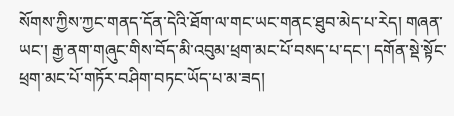སོགས་ཀྱིས་ཀྱང་གནད་དོན་དེའི་ཐོག་ལ་གང་ཡང་གནང་ཐུབ་མེད་པ་རེད། གཞན་ཡང་། རྒྱ་ནག་གཞུང་གིས་བོད་མི་འབུམ་ཕྲག་མང་པོ་བསད་པ་དང་། དགོན་སྡེ་སྟོང་ཕྲག་མང་པོ་གཏོར་བཤིག་བཏང་ཡོད་པ་མ་ཟད།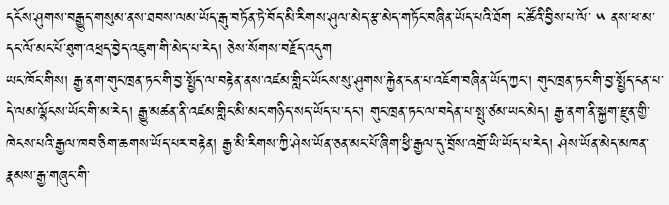དངོས་ཤུགས་བརྒྱུད་གསུམ་ནས་ཐབས་ལམ་ཡོད་རྒུ་བཏོན་ཏེ་བོད་མི་རིགས་ཤུལ་མེད་རྩ་མེད་གཏོང་བཞིན་ཡོད་པའི་ཐོག ང་ཚོའི་བྱིས་པ་ལོ་ ༥ ནས་ཕ་མ་དང་ལོ་མང་པོ་ཐུག་འཕྲད་བྱེད་འཇུག་གི་མེད་པ་རེད། ཅེས་སོགས་བརྗོད་འདུག
ཡང་ཁོང་གིས། རྒྱ་ནག་གུང་ཁྲན་ཏང་གི་བྱ་སྤྱོད་ལ་བརྟེན་ནས་འཛམ་གླིང་ཡོངས་སུ་ཤུགས་རྐྱེན་ངན་པ་འཇོག་བཞིན་ཡོད་ཀྱང་། གུང་ཁྲན་ཏང་གི་བྱ་སྤྱོད་ངན་པ་དེ་ལམ་ལྷོངས་ཡོང་གི་མ་རེད། རྒྱུ་མཚན་ནི་འཛམ་གླིང་མི་མང་གཉིད་སད་ཡོད་པ་དང་། གུང་ཁྲན་ཏང་ལ་བདེན་པ་སྤུ་ཙམ་ཡང་མེད། རྒྱ་ནག་ནི་སྐྱག་རྫུན་གྱི་ཁེངས་པའི་རྒྱལ་ཁབ་ཅིག་ཆགས་ཡོད་པར་བརྟེན། རྒྱ་མི་རིགས་ཀྱི་ཤེས་ཡོན་ཅན་མང་པོ་ཞིག་ཕྱི་རྒྱལ་དུ་བྲོས་འགྲོ་ཡི་ཡོད་པ་རེད། ཤེས་ཡོན་མེད་མཁན་རྣམས་རྒྱ་གཞུང་གི་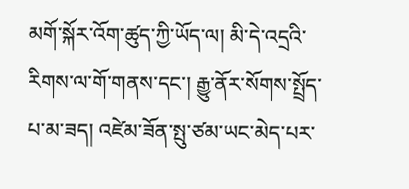མགོ་སྐོར་འོག་ཚུད་ཀྱི་ཡོད་ལ། མི་དེ་འདྲའི་རིགས་ལ་གོ་གནས་དང་། རྒྱུ་ནོར་སོགས་སྤྲོད་པ་མ་ཟད། འཛེམ་ཟོན་སྤུ་ཙམ་ཡང་མེད་པར་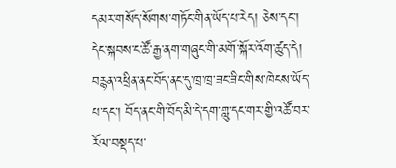དམར་གསོད་སོགས་གཏོང་གིན་ཡོད་པ་རེད། ཅེས་དང་། དེང་སྐབས་ང་ཚོ་རྒྱ་ནག་གཞུང་གི་མགོ་སྐོར་འོག་ཚུད་དེ། བརྙན་འཕྲིན་ནང་བོད་ནང་དུ་ཁྲ་ཁྲ་ཟང་ཟིང་གིས་ཁེངས་ཡོད་པ་དང་། བོད་ནང་གི་བོད་མི་དེ་དག་གླུ་དང་གར་གྱི་འཚོ་བར་རོལ་བསྡད་པ་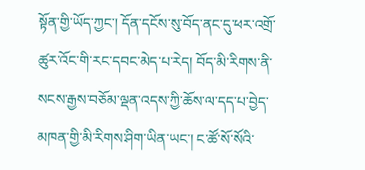སྟོན་གྱི་ཡོད་ཀྱང་། དོན་དངོས་སུ་བོད་ནང་དུ་ཕར་འགྲོ་ཚུར་འོང་གི་རང་དབང་མེད་པ་རེད། བོད་མི་རིགས་ནི་སངས་རྒྱས་བཅོམ་ལྡན་འདས་ཀྱི་ཆོས་ལ་དད་པ་བྱེད་མཁན་གྱི་མི་རིགས་ཤིག་ཡིན་ཡང་། ང་ཚོ་སོ་སོའི་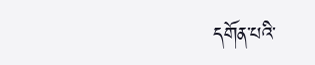དགོན་པའི་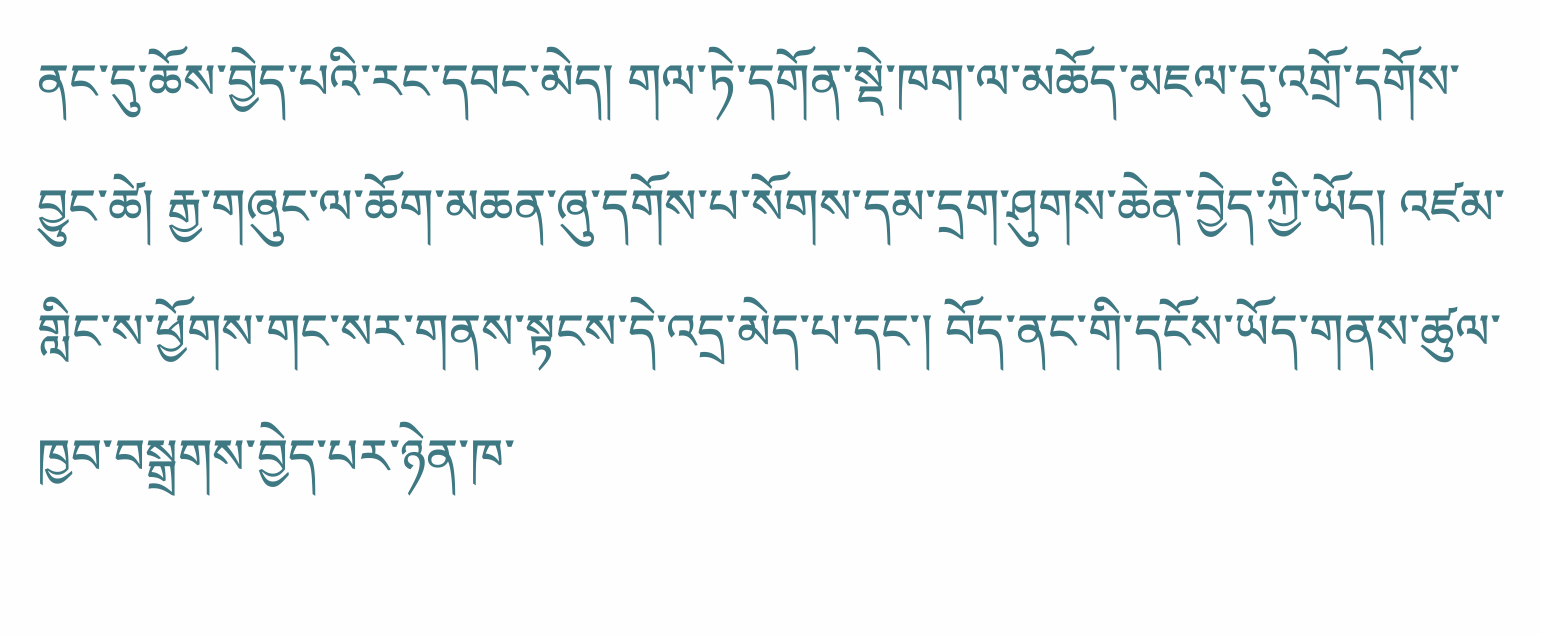ནང་དུ་ཆོས་བྱེད་པའི་རང་དབང་མེད། གལ་ཏེ་དགོན་སྡེ་ཁག་ལ་མཆོད་མཇལ་དུ་འགྲོ་དགོས་བྱུང་ཚེ། རྒྱ་གཞུང་ལ་ཆོག་མཆན་ཞུ་དགོས་པ་སོགས་དམ་དྲག་ཤུགས་ཆེན་བྱེད་ཀྱི་ཡོད། འཛམ་གླིང་ས་ཕྱོགས་གང་སར་གནས་སྟངས་དེ་འདྲ་མེད་པ་དང་། བོད་ནང་གི་དངོས་ཡོད་གནས་ཚུལ་ཁྱབ་བསྒྲགས་བྱེད་པར་ཉེན་ཁ་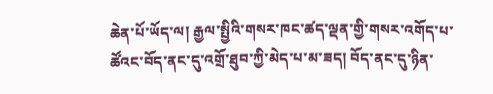ཆེན་པོ་ཡོད་ལ། རྒྱལ་སྤྱིའི་གསར་ཁང་ཚད་ལྡན་གྱི་གསར་འགོད་པ་ཚོའང་བོད་ནང་དུ་འགྲོ་ཐུབ་ཀྱི་མེད་པ་མ་ཟད། བོད་ནང་དུ་ཉིན་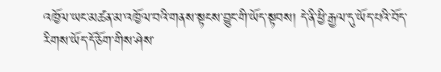འཁྱོལ་ཡང་མཚན་མ་འཁྱོལ་བའི་གནས་སྟངས་བྱུང་གི་ཡོད་སྟབས། དེ་ནི་ཕྱི་རྒྱལ་དུ་ཡོད་པའི་བོད་རིགས་ཡོད་དོ་ཅོག་གིས་ཤེས་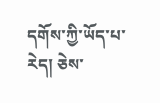དགོས་ཀྱི་ཡོད་པ་རེད། ཅེས་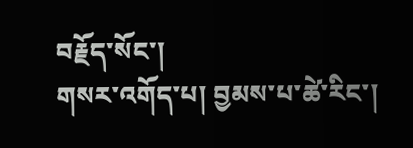བརྗོད་སོང་།
གསར་འགོད་པ། བྱམས་པ་ཚེ་རིང་།